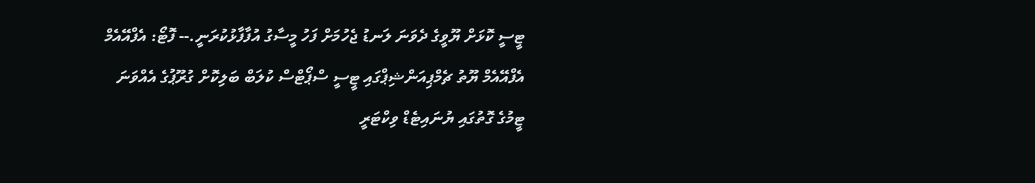ޓީސީ ކޮޅަށް ޔޫވީގެ ދެވަނަ ލަނޑު ޖެހުމަށް ފަހު މީސާގު އުފާފާޅުކުރަނީ.-- ފޮޓޯ: އެފްއޭއެމް
އެފްއޭއެމް ޔޫތު ޗެމްޕިއަންޝިޕްގައި ޓީސީ ސްޕޯޓްސް ކުލަބް ބަލިކޮށް ގުރޫޕުގެ އެއްވަނަ ޓީމުގެ ގޮތުގައި ޔުނައިޓެޑް ވިކްޓަރީ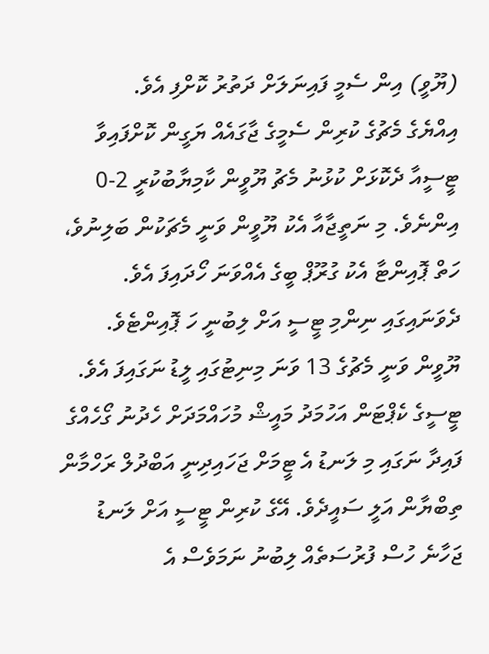(ޔޫވީ) އިން ސެމީ ފައިނަލަށް ދަތުރު ކޮށްފި އެވެ.
އިއްޔެގެ މެޗުގެ ކުރިން ސެމީގެ ޖާގައެއް ޔަގީން ކޮށްފައިވާ ޓީސީއާ ދެކޮޅަށް ކުޅުނު މެޗު ޔޫވީން ކާމިޔާބުކުރީ 2-0 އިންނެވެ. މި ނަތީޖާއާ އެކު ޔޫވީން ވަނީ މެޗަކުން ބަލިނުވެ، ހަތް ޕޮއިންޓާ އެކު ގުރޫޕް ބީގެ އެއްވަނަ ހޯދައިފަ އެވެ. ދެވަނައިގައި ނިންމި ޓީސީ އަށް ލިބުނީ ހަ ޕޮއިންޓެވެ.
ޔޫވީން ވަނީ މެޗުގެ 13 ވަނަ މިނިޓުގައި ލީޑު ނަގައިފަ އެވެ. ޓީސީގެ ކެޕްޓަން އަހުމަދު މައީޝް މުހައްމަދަށް ހެދުނު ގޯހެއްގެ ފައިދާ ނަގައި މި ލަނޑު އެ ޓީމަށް ޖަހައިދިނީ އަބްދުލް ރަހްމާން ތިބްޔާން އަލީ ސައީދެވެ. އޭގެ ކުރިން ޓީސީ އަށް ލަނޑު ޖަހާނެ ހުސް ފުރުސަތެއް ލިބުނު ނަމަވެސް އެ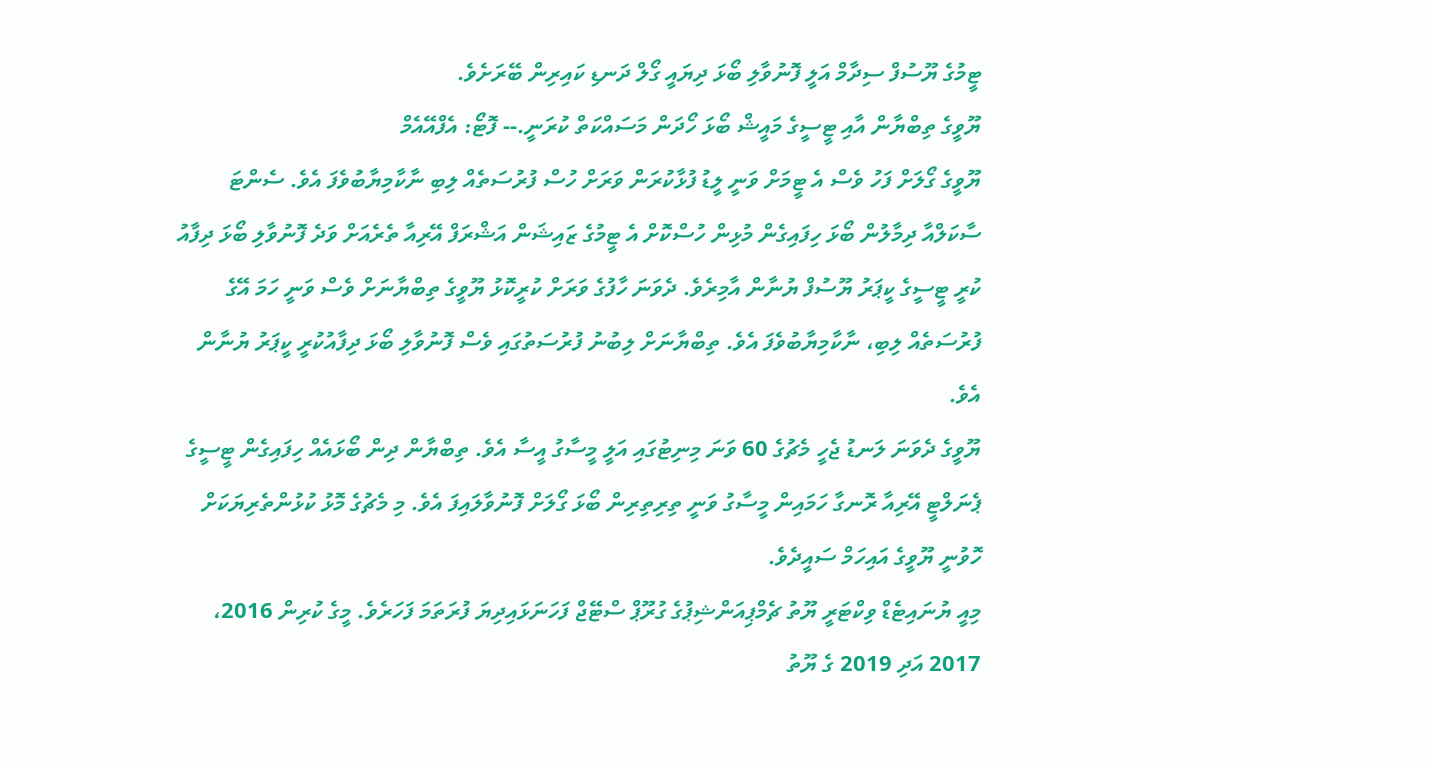ޓީމުގެ ޔޫސުފް ސިދާމް އަލީ ފޮނުވާލި ބޯޅަ ދިޔައީ ގޯލް ދަނޑި ކައިރިން ބޭރަށެވެ.
ޔޫވީގެ ތިބްޔާން އާއި ޓީސީގެ މައީޝް ބޯޅަ ހޯދަން މަސައްކަތް ކުރަނީ.-- ފޮޓޯ: އެފްއޭއެމް
ޔޫވީގެ ގޯލަށް ފަހު ވެސް އެ ޓީމަށް ވަނީ ލީޑު ފުޅާކުރަން ވަރަށް ހުސް ފުރުސަތެއް ލިބި ނާކާމިޔާބުވެފަ އެވެ. ސެންޓަ ސާކަލްއާ ދިމާލުން ބޯޅަ ހިފައިގެން މުޅިން ހުސްކޮށް އެ ޓީމުގެ ޒައިޝަން އަޝްރަފް އޭރިއާ ތެރެއަށް ވަދެ ފޮނުވާލި ބޯޅަ ދިފާއު ކުރީ ޓީސީގެ ކީޕަރު ޔޫސުފް ޔުނާން އާމިރެވެ. ދެވަނަ ހާފުގެ ވަރަށް ކުރީކޮޅު ޔޫވީގެ ތިބްޔާނަށް ވެސް ވަނީ ހަމަ އޭގެ ފުރުސަތެއް ލިބި، ނާކާމިޔާބުވެފަ އެވެ. ތިބްޔާނަށް ލިބުނު ފުރުސަތުގައި ވެސް ފޮނުވާލި ބޯޅަ ދިފާއުކުރީ ކީޕަރު ޔުނާން އެވެ.
ޔޫވީގެ ދެވަނަ ލަނޑު ޖެހީ މެޗުގެ 60 ވަނަ މިނިޓުގައި އަލީ މީސާގު އީސާ އެވެ. ތިބްޔާން ދިން ބޯޅައެއް ހިފައިގެން ޓީސީގެ ޕެނަލްޓީ އޭރިއާ ރޮނގާ ހަމައިން މީސާގު ވަނީ ތިރިތިރިން ބޯޅަ ގޯލަށް ފޮނުވާލައިފަ އެވެ. މި މެޗުގެ މޮޅު ކުޅުންތެރިޔަކަށް ހޮވުނީ ޔޫވީގެ އައިހަމް ސައީދެވެ.
މިއީ ޔުނައިޓެޑް ވިކްޓަރީ ޔޫތު ޗެމްޕިއަންޝިޕުގެ ގުރޫޕް ސްޓޭޖް ފަހަނަޅައިދިޔަ ފުރަތަމަ ފަހަރެވެ. މީގެ ކުރިން 2016، 2017 އަދި 2019 ގެ ޔޫތު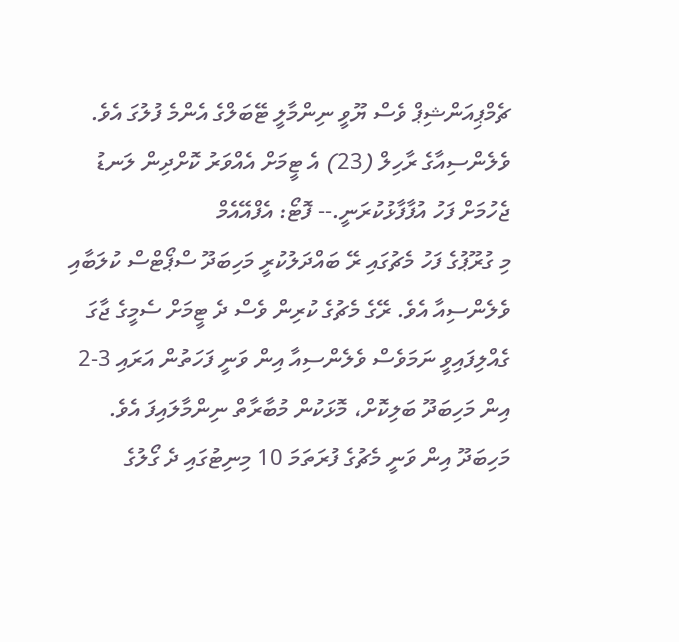ޗެމްޕިއަންޝިޕް ވެސް ޔޫވީ ނިންމާލީ ޓޭބަލްގެ އެންމެ ފުލުގަ އެވެ.
ވެލެންސިއާގެ ރާހިލް (23) އެ ޓީމަށް އެއްވަރު ކޮށްދިން ލަނޑު ޖެހުމަށް ފަހު އުފާފާޅުކުރަނީ.-- ފޮޓޯ: އެފްއޭއެމް
މި ގުރޫޕުގެ ފަހު މެޗުގައި ރޭ ބައްދަލުކުރީ މަހިބަދޫ ސްޕޯޓްސް ކުލަބާއި ވެލެންސިއާ އެވެ. ރޭގެ މެޗުގެ ކުރިން ވެސް ދެ ޓީމަށް ސެމީގެ ޖާގަ ގެއްލިފައިވީ ނަމަވެސް ވެލެންސިއާ އިން ވަނީ ފަހަތުން އަރައި 3-2 އިން މަހިބަދޫ ބަލިކޮށް، މޮޅަކުން މުބާރާތް ނިންމާލައިފަ އެވެ.
މަހިބަދޫ އިން ވަނީ މެޗުގެ ފުރަތަމަ 10 މިނިޓުގައި ދެ ގޯލުގެ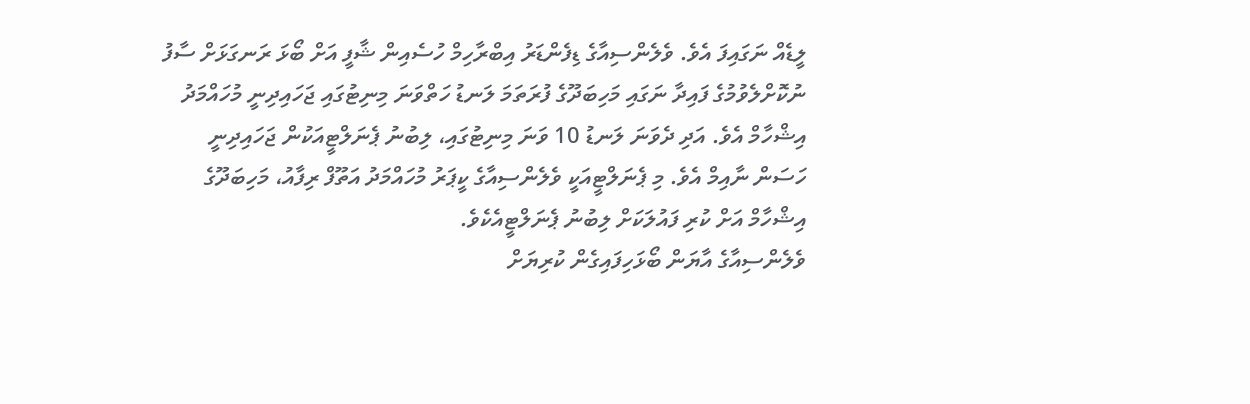ލީޑެއް ނަގައިފަ އެވެ. ވެލެންސިއާގެ ޑިފެންޑަރު އިބްރާހިމް ހުސެއިން ޝާފީ އަށް ބޯޅަ ރަނގަޅަށް ސާފު ނުކޮށްލެވުމުގެ ފައިދާ ނަގައި މަހިބަދޫގެ ފުރަތަމަ ލަނޑު ހަތްވަނަ މިނިޓުގައި ޖަހައިދިނީ މުހައްމަދު އިޝްހާމް އެވެ. އަދި ދެވަނަ ލަނޑު 10 ވަނަ މިނިޓުގައި، ލިބުނު ޕެނަލްޓީއަކުން ޖަހައިދިނީ ހަސަން ނާއިމް އެވެ. މި ޕެނަލްޓީއަކީ ވެލެންސިއާގެ ކީޕަރު މުހައްމަދު އަތޫފް ރިފާއު، މަހިބަދޫގެ އިޝްހާމް އަށް ކުރި ފައުލަކަށް ލިބުނު ޕެނަލްޓީއެކެވެ.
ވެލެންސިއާގެ އާޔަން ބޯޅަހިފައިގެން ކުރިޔަށް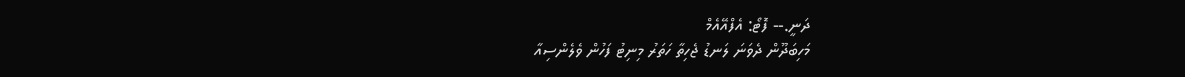ދަނީ.-- ފޮޓޯ: އެފްއޭއެމް
މަހިބަދޫން ދެވަނަ ލަނޑު ޖެހިތާ ހަތަރު މިނިޓު ފަހުން ވެލެންސިއާ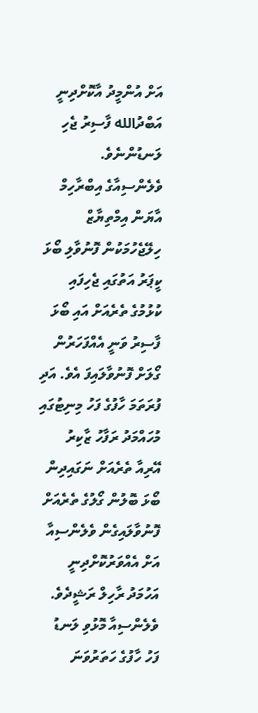އަށް އުންމީދު އާކޮށްދިނީ އަބްދުالله ފާސިރު ޖެހި ލަނޑުންނެވެ. ވެލެންސިއާގެ އިބްރާހިމް އާޔަން އިމްތިޔާޒް ހިލޭޖެހުމަކުން ފޮނުވާލި ބޯޅަ ކީޕަރު އަތުގައި ޖެހިފައި ކުޅުމުގެ ތެރެއަށް އައި ބޯޅަ ފާސިރު ވަނީ އެއްފަހަރުން ގޯލަށް ފޮނުވާލައިފަ އެވެ. އަދި ފުރަތަމަ ހާފުގެ ފަހު މިނިޓުގައި މުހައްމަދު ރަފާހު ޒާކިރު އޭރިއާ ތެރެއަށް ނަގައިދިން ބޯޅަ ބޮލުން ގޯލުގެ ތެރެއަށް ފޮނުވާލައިގެން ވެލެންސިއާ އަށް އެއްވަރުކޮށްދިނީ އަހުމަދު ރާހިލް ރަޝީދެވެ.
ވެލެންސިއާ މޮޅުވި ލަނޑު ފަހު ހާފުގެ ހަތަރުވަނަ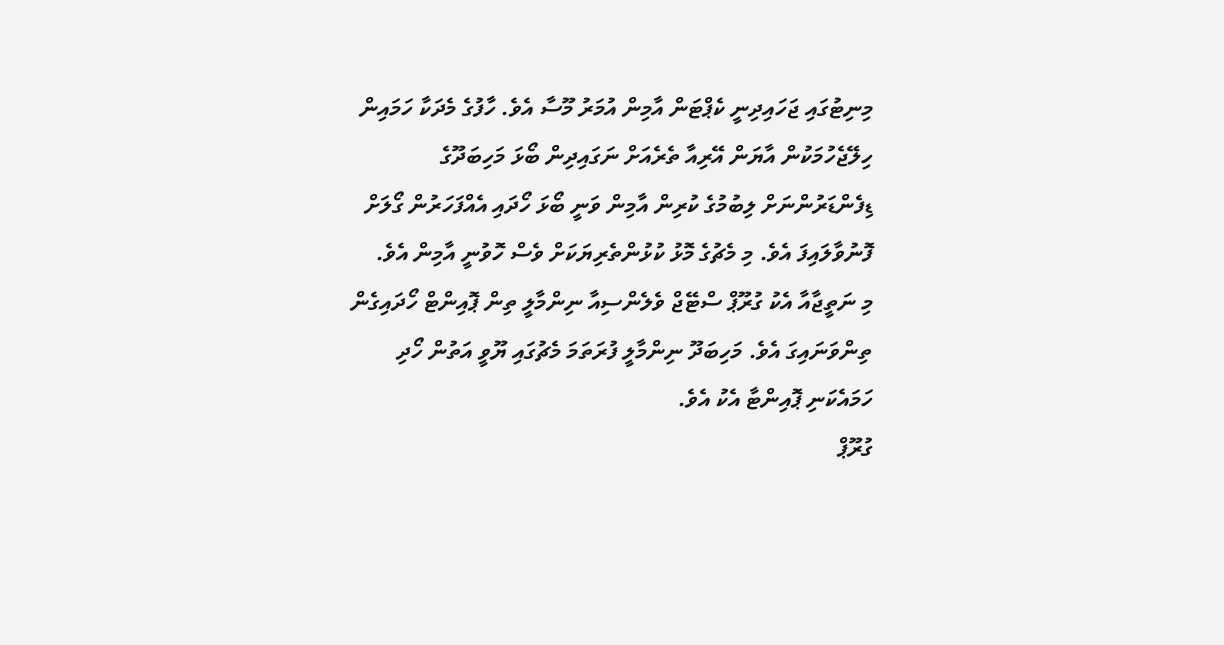މިނިޓުގައި ޖަހައިދިނީ ކެޕްޓަން އާމިން އުމަރު މޫސާ އެވެ. ހާފުގެ މެދަކާ ހަމައިން ހިލޭޖެހުމަކުން އާޔަން އޭރިއާ ތެރެއަށް ނަގައިދިން ބޯޅަ މަހިބަދޫގެ ޑިފެންޑަރުންނަށް ލިބުމުގެ ކުރިން އާމިން ވަނީ ބޯޅަ ހޯދައި އެއްފަހަރުން ގޯލަށް ފޮނުވާލައިފަ އެވެ. މި މެޗުގެ މޮޅު ކުޅުންތެރިޔަކަށް ވެސް ހޮވުނީ އާމިން އެވެ.
މި ނަތީޖާއާ އެކު ގުރޫޕް ސްޓޭޖް ވެލެންސިއާ ނިންމާލީ ތިން ޕޮއިންޓް ހޯދައިގެން ތިންވަނައިގަ އެވެ. މަހިބަދޫ ނިންމާލީ ފުރަތަމަ މެޗުގައި ޔޫވީ އަތުން ހޯދި ހަމައެކަނި ޕޮއިންޓާ އެކު އެވެ.
ގުރޫޕް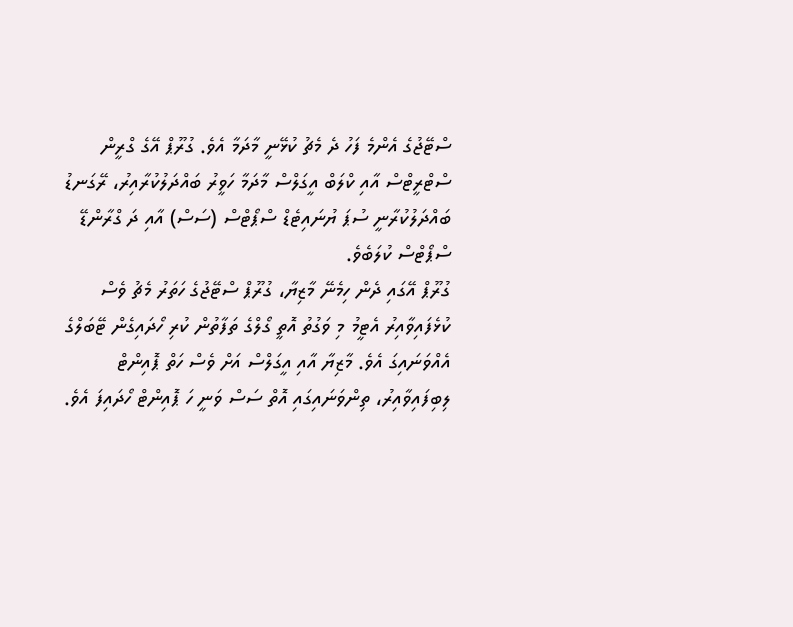ސްޓޭޖުގެ އެންމެ ފަހު ދެ މެޗު ކުޅޭނީ މާދަމާ އެވެ. ގުރޫޕް އޭގެ ގްރީން ސްޓްރީޓްސް އާއި ކްލަބް އީގަލްސް މާދަމާ ހަވީރު ބައްދަލުކުރާއިރު، ރޭގަނޑު ބައްދަލުކުރާނީ ސުޕަ ޔުނައިޓެޑް ސްޕޯޓްސް (ސަސް) އާއި ދަ ގްރާންޑޭ ސްޕޯޓްސް ކުލަބެވެ.
ގުރޫޕް އޭގައި ދެން ހިމެނޭ މާޒިޔާ، ގުރޫޕް ސްޓޭޖުގެ ހަތަރު މެޗު ވެސް ކުޅެފައިވާއިރު އެޓީމު މި ވަގުތު އޮތީ ގޯލްގެ ތަފާތުން ކުރި ހޯދައިގެން ޓޭބަލްގެ އެއްވަނައިގަ އެވެ. މާޒިޔާ އާއި އީގަލްސް އަށް ވެސް ހަތް ޕޮއިންޓް ލިބިފައިވާއިރު، ތިންވަނައިގައި އޮތް ސަސް ވަނީ ހަ ޕޮއިންޓް ހޯދައިފަ އެވެ.